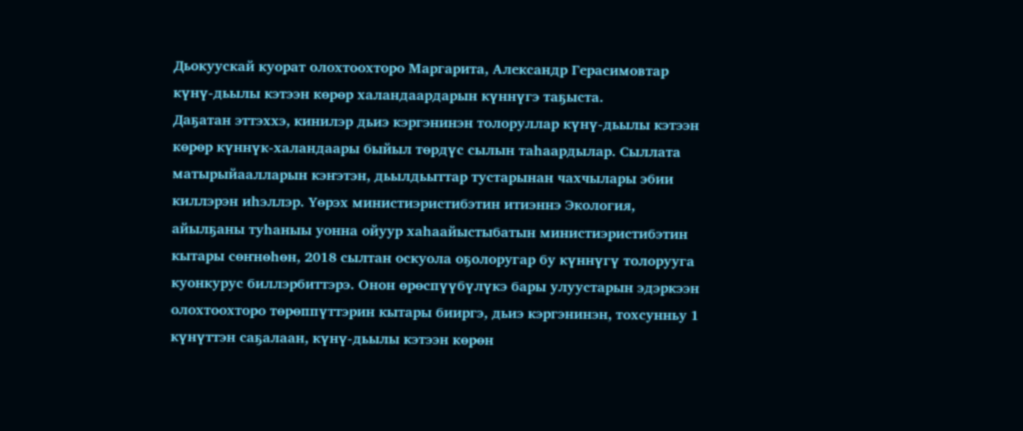Дьокуускай куорат олохтоохторо Маргарита, Александр Герасимовтар күнү-дьылы кэтээн көрөр халандаардарын күннүгэ таҕыста.
Даҕатан эттэххэ, кинилэр дьиэ кэргэнинэн толоруллар күнү-дьылы кэтээн көрөр күннүк-халандаары быйыл төрдүс сылын таһаардылар. Сыллата матырыйаалларын кэҥэтэн, дьылдьыттар тустарынан чахчылары эбии киллэрэн иһэллэр. Үөрэх министиэристибэтин итиэннэ Экология, айылҕаны туһаныы уонна ойуур хаһаайыстыбатын министиэристибэтин кытары сөҥнөһөн, 2018 сылтан оскуола оҕолоругар бу күннүгү толорууга куонкурус биллэрбиттэрэ. Онон өрөспүүбүлүкэ бары улуустарын эдэркээн олохтоохторо төрөппүттэрин кытары бииргэ, дьиэ кэргэнинэн, тохсунньу 1 күнүттэн саҕалаан, күнү-дьылы кэтээн көрөн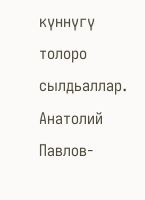күннүгү толоро сылдьаллар.
Анатолий Павлов-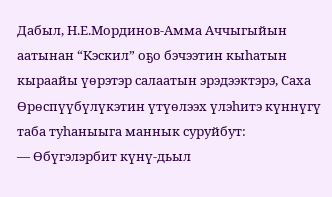Дабыл, Н.Е.Мординов-Амма Аччыгыйын аатынан “Кэскил” оҕо бэчээтин кыһатын кыраайы үөрэтэр салаатын эрэдээктэрэ, Саха Өрөспүүбүлүкэтин үтүөлээх үлэһитэ күннүгү таба туһаныыга маннык суруйбут:
— Өбүгэлэрбит күнү-дьыл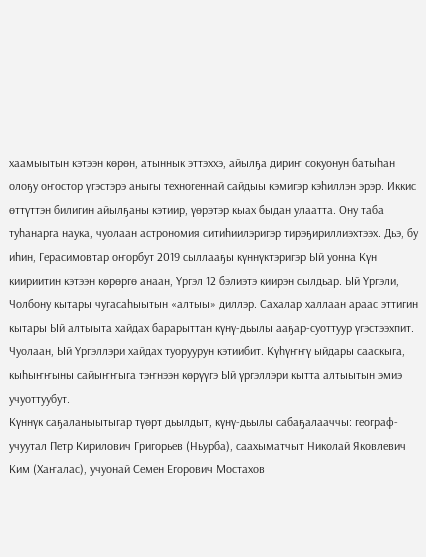хаамыытын кэтээн көрөн, атыннык эттэххэ, айылҕа дириҥ сокуонун батыһан олоҕу оҥостор үгэстэрэ аныгы техногеннай сайдыы кэмигэр кэһиллэн эрэр. Иккис өттүттэн билигин айылҕаны кэтиир, үөрэтэр кыах быдан улаатта. Ону таба туһанарга наука, чуолаан астрономия ситиһиилэригэр тирэҕириллиэхтээх. Дьэ, бу иһин, Герасимовтар оҥорбут 2019 сыллааҕы күннүктэригэр Ый уонна Күн киириитин кэтээн көрөргө анаан, Үргэл 12 бэлиэтэ киирэн сылдьар. Ый Үргэли, Чолбону кытары чугасаһыытын «алтыы» диллэр. Сахалар халлаан араас эттигин кытары Ый алтыыта хайдах барарыттан күнү-дьылы ааҕар-суоттуур үгэстээхпит. Чуолаан, Ый Үргэллэри хайдах туоруурун кэтиибит. Күһүҥҥү ыйдары сааскыга, кыһыҥҥыны сайыҥҥыга тэҥнээн көрүүгэ Ый үргэллэри кытта алтыытын эмиэ учуоттуубут.
Күннүк саҕаланыытыгар түөрт дьылдыт, күнү-дьылы сабаҕалааччы: географ- учуутал Петр Кирилович Григорьев (Ньурба), саахыматчыт Николай Яковлевич Ким (Хаҥалас), учуонай Семен Егорович Мостахов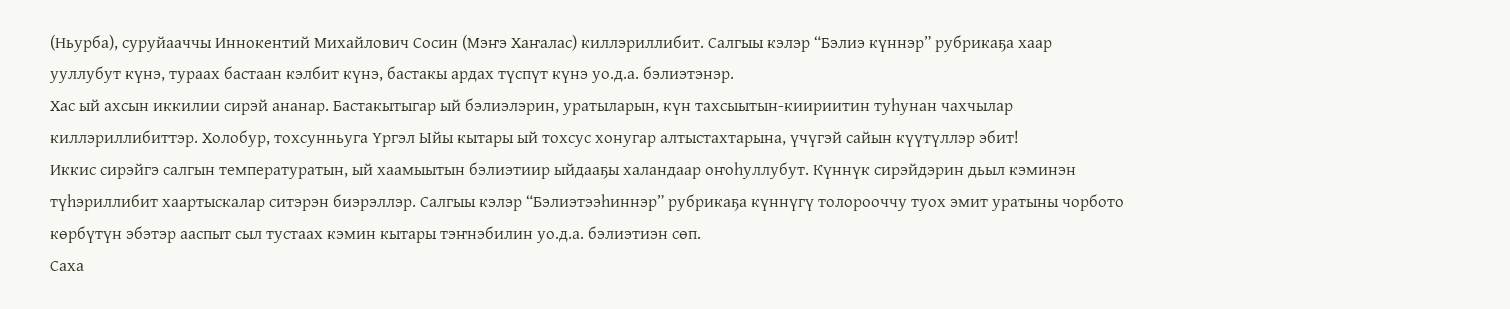(Ньурба), суруйааччы Иннокентий Михайлович Сосин (Мэҥэ Хаҥалас) киллэриллибит. Салгыы кэлэр “Бэлиэ күннэр” рубрикаҕа хаар ууллубут күнэ, тураах бастаан кэлбит күнэ, бастакы ардах түспүт күнэ уо.д.а. бэлиэтэнэр.
Хас ый ахсын иккилии сирэй ананар. Бастакытыгар ый бэлиэлэрин, уратыларын, күн тахсыытын-киириитин туһунан чахчылар киллэриллибиттэр. Холобур, тохсунньуга Үргэл Ыйы кытары ый тохсус хонугар алтыстахтарына, үчүгэй сайын күүтүллэр эбит!
Иккис сирэйгэ салгын температуратын, ый хаамыытын бэлиэтиир ыйдааҕы халандаар оҥоһуллубут. Күннүк сирэйдэрин дьыл кэминэн түһэриллибит хаартыскалар ситэрэн биэрэллэр. Салгыы кэлэр “Бэлиэтээһиннэр” рубрикаҕа күннүгү толорооччу туох эмит уратыны чорбото көрбүтүн эбэтэр ааспыт сыл тустаах кэмин кытары тэҥнэбилин уо.д.а. бэлиэтиэн сөп.
Саха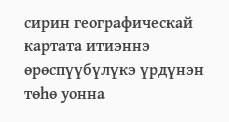сирин географическай картата итиэннэ өрөспүүбүлүкэ үрдүнэн төһө уонна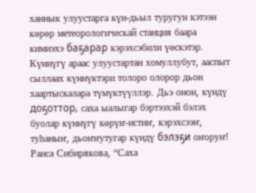ханнык улуустарга күн-дьыл туругун кэтээн көрөр метеорологическай станция баара кимиэхэ баҕарар кэрэхсэбили үөскэтэр.
Күннүгү араас улуустартан хомуллубут, ааспыт сыллаах күннүктэри толоро олорор дьон хаартыскалара түмүктүүллэр. Дьэ онон, күндү доҕоттор, саха ыалыгар бэртээхэй бэлэх буолар күннүгү көрүҥ-истиҥ, кэрэхсээҥ, туһаныҥ, дьоҥҥутугар күндү бэлэҕи оҥоруҥ!
Раиса Сибирякова, “Саха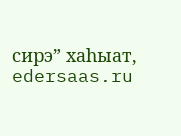сирэ” хаһыат, edersaas.ru